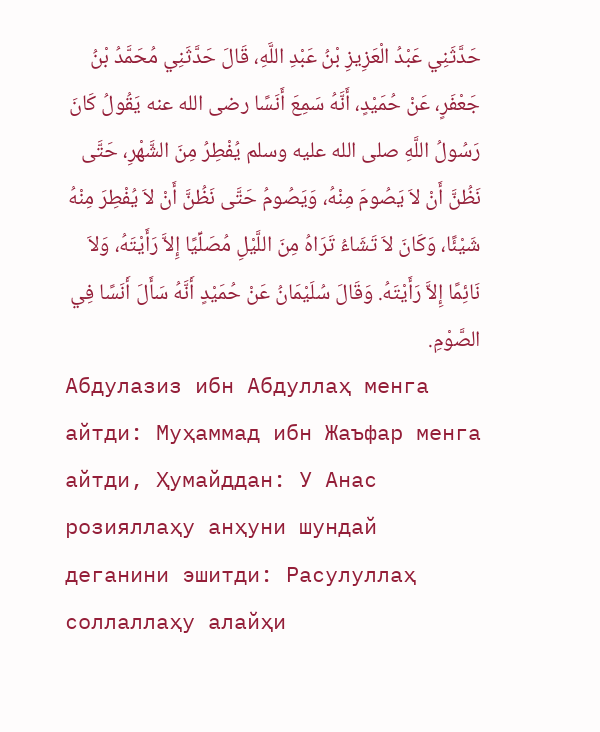حَدَّثَنِي عَبْدُ الْعَزِيزِ بْنُ عَبْدِ اللَّهِ، قَالَ حَدَّثَنِي مُحَمَّدُ بْنُ جَعْفَرٍ، عَنْ حُمَيْدٍ، أَنَّهُ سَمِعَ أَنَسًا رضى الله عنه يَقُولُ كَانَ رَسُولُ اللَّهِ صلى الله عليه وسلم يُفْطِرُ مِنَ الشَّهْرِ، حَتَّى نَظُنَّ أَنْ لاَ يَصُومَ مِنْهُ، وَيَصُومُ حَتَّى نَظُنَّ أَنْ لاَ يُفْطِرَ مِنْهُ شَيْئًا، وَكَانَ لاَ تَشَاءُ تَرَاهُ مِنَ اللَّيْلِ مُصَلِّيًا إِلاَّ رَأَيْتَهُ، وَلاَ نَائِمًا إِلاَّ رَأَيْتَهُ. وَقَالَ سُلَيْمَانُ عَنْ حُمَيْدٍ أَنَّهُ سَأَلَ أَنَسًا فِي الصَّوْمِ.
Абдулазиз ибн Абдуллаҳ менга айтди: Муҳаммад ибн Жаъфар менга айтди, Ҳумайддан: У Анас розияллаҳу анҳуни шундай деганини эшитди: Расулуллаҳ соллаллаҳу алайҳи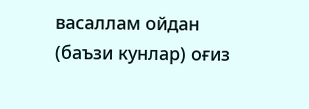васаллам ойдан (баъзи кунлар) оғиз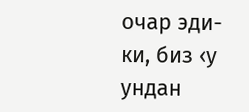очар эди-ки, биз ‹у ундан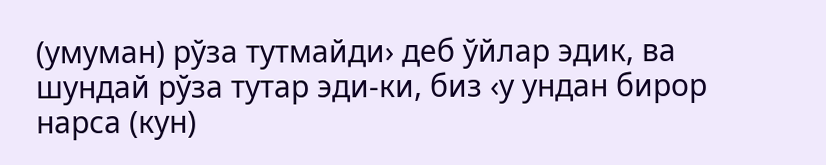(умуман) рўза тутмайди› деб ўйлар эдик, ва шундай рўза тутар эди-ки, биз ‹у ундан бирор нарса (кун)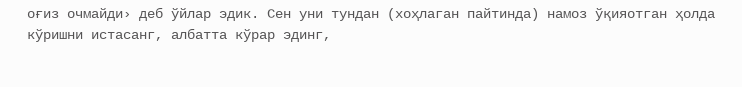оғиз очмайди› деб ўйлар эдик. Сен уни тундан (хоҳлаган пайтинда) намоз ўқияотган ҳолда кўришни истасанг, албатта кўрар эдинг,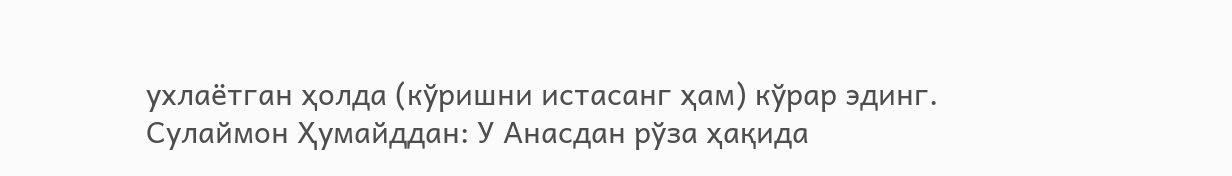ухлаётган ҳолда (кўришни истасанг ҳам) кўрар эдинг. Сулаймон Ҳумайддан: У Анасдан рўза ҳақида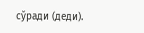сўради (деди).